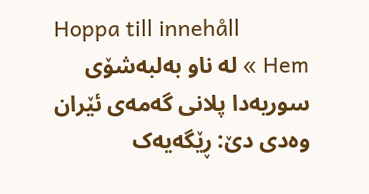Hoppa till innehåll
Hem » لە ناو بەلبەشۆی سوریەدا پلانی گەمەی ئێران وەدی دێ: ڕێگەیەک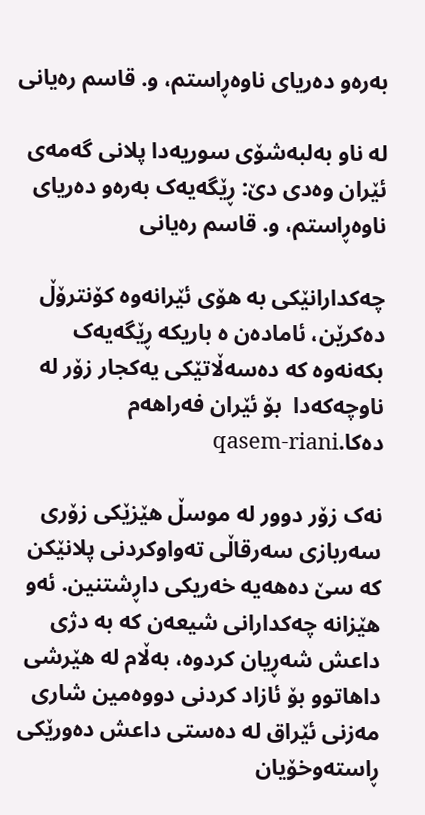بەرەو دەریای ناوەڕاستم، و. قاسم رەیانی

لە ناو بەلبەشۆی سوریەدا پلانی گەمەی ئێران وەدی دێ: ڕێگەیەک بەرەو دەریای ناوەڕاستم، و. قاسم رەیانی

چەکدارانێکی بە هۆی ئێرانەوە کۆنترۆڵ دەکرێن، ئامادەن ە باریکە ڕێگەیەک بکەنەوە کە دەسەڵاتێکی یەکجار زۆر لە ناوچەکەدا  بۆ ئێران فەراهەم دەکا.qasem-riani

نەک زۆر دوور لە موسڵ هێزێکی زۆری سەربازی سەرقاڵی تەواوکردنی پلانێکن کە سێ دەهەیە خەریکی داڕشتنین. ئەو هێزانە چەکدارانی شیعەن کە بە دژی داعش شەڕیان کردوە، بەڵام لە هێرشی داهاتوو بۆ ئازاد کردنی دووەمین شاری مەزنی ئێراق لە دەستی داعش دەورێکی ڕاستەوخۆیان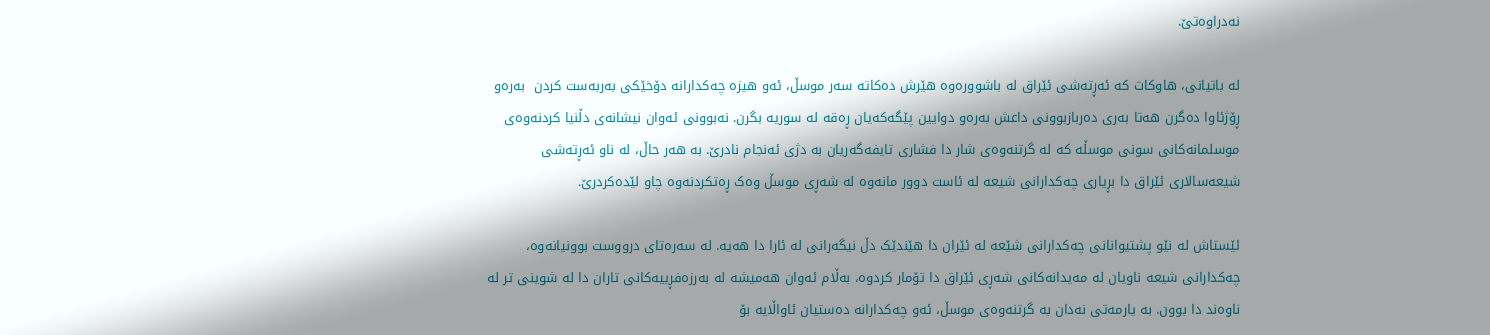نەدراوەتێ.

لە باتیانی، هاوکات کە ئەڕتەشی ئێراق لە باشوورەوە هێرش دەکاتە سەر موسڵ، ئەو هیزە چەکدارانە دۆخێکی بەربەست کردن  بەرەو ڕۆژئاوا دەگرن هەتا بەری دەربازبوونی داعش بەرەو دوایین پێگەکەیان ڕەقە لە سوریە بگرن. نەبوونی ئەوان نیشانەی دڵنیا کردنەوەی موسلمانەکانی سونی موسڵە کە لە گرتنەوەی شار دا فشاری تایفەگەریان بە دژی ئەنجام نادرێ. بە هەر حاڵ، لە ناو ئەڕتەشی شیعەسالاری ئێراق دا بڕیاری چەکدارانی شیعە لە ئاست دوور مانەوە لە شەڕی موسڵ وەک ڕەتکردنەوە چاو لێدەکردرێ.

ئێستاش لە نێو پشتیوانانی چەکدارانی شێعە لە ئێران دا هێندێک دڵ نیگەرانی لە ئارا دا هەیە. لە سەرەتای درووست بوونیانەوە، چەکدارانی شیعە ناویان لە مەیدانەکانی شەڕی ئێراق دا تۆمار کردوە، بەڵام ئەوان هەمیشە لە بەرزەفڕییەکانی تاران دا لە شوینی تر لە ناوەند دا بوون. بە یارمەتی نەدان بە گرتنەوەی موسڵ، ئەو چەکدارانە دەستیان ئاواڵایە بۆ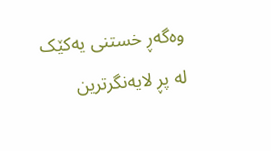وەگەڕ خستنی یەکێک لە پڕ لایەنگرترین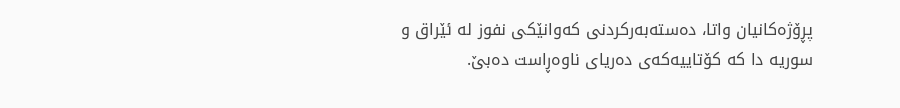پڕۆژەکانیان واتا، دەستەبەرکردنی کەوانێکی نفوز لە ئێراق و سوریە دا کە کۆتاییەکەی دەریای ناوەڕاست دەبێ.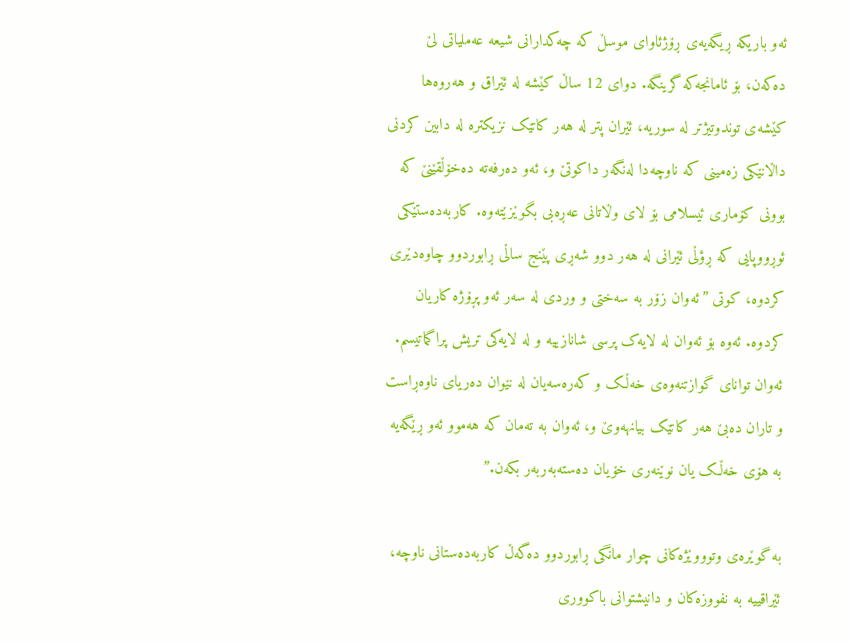ئەو باریکە ڕیگەیەی ڕۆژئاوای موسڵ کە چەکدارانی شیعە عەملیاتی لێ دەکەن، بۆ ئامانجەکە گرینگە. دوای 12 ساڵ کێشە لە ئێراق و هەروەها کێشەی توندوتیژتر لە سوریە، ئێران پتر لە هەر کاتێک نزیکترە لە دابین کردنی داڵانێکی زەمینی کە ناوچەدا لەنگەر داکوتێ و، ئەو دەرفەتە دەخۆڵقێنێ کە بوونی کۆماری ئیسلامی بۆ لای وڵاتانی عەڕەبی بگوێزێتەوە. کاربەدەستێکی ئوڕووپایی کە ڕؤڵی ئێرانی لە هەر دوو شەڕی پێنج ساڵی ڕابوردوو چاوەدێری کردوە، کوتی ”ئەوان زۆر بە سەختی و وردی لە سەر ئەو پڕۆژە کاریان کردوە. ئەوە بۆ ئەوان لە لایەک پرسی شانازییە و لە لایەکی تریش پراگماتیسم. ئەوان توانای گوازتنەوەی خەڵک و کەرەسەیان لە نێوان دەریای ناوەڕاست و تاران دەبێ هەر کاتێک بیانهەوێ و، ئەوان بە تەمان کە هەموو ئەو ڕێگەیە بە هۆی خەڵک یان نوێنەری خۆیان دەستەبەربەر بکەن.”

بە گوێرەی وتوووێژەکانی چوار مانگی ڕابوردوو دەگەڵ کاربەدەستانی ناوچە، ئێراقییە بە نفووزەکان و دانیشتوانی باکووری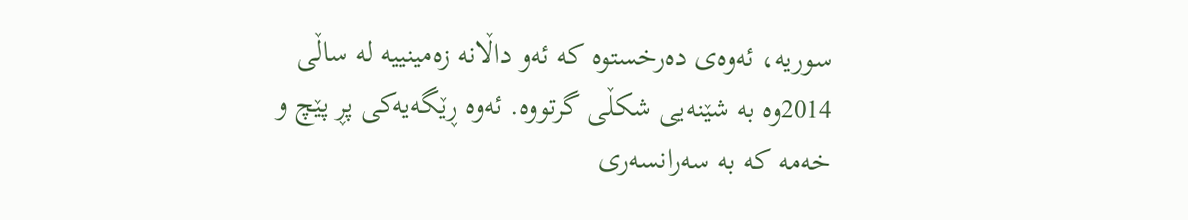سوریە، ئەوەی دەرخستوە کە ئەو داڵانە زەمینییە لە ساڵی 2014وە بە شێنەیی شکڵی گرتووە. ئەوە ڕێگەیەکی پڕ پێچ و خەمە کە بە سەرانسەری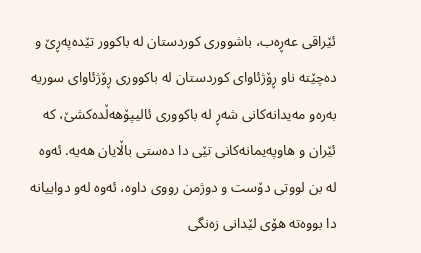ئێراقی عەڕەب، باشووری کوردستان لە باکوور تێدەپەڕێ و دەچێتە ناو ڕۆژئاوای کوردستان لە باکووری ڕۆژئاوای سوریە بەرەو مەیدانەکانی شەڕ لە باکووری ئالیپۆهەڵدەکشێ، کە ئێران و هاوپەیمانەکانی تێی دا دەستی باڵایان هەیە. ئەوە لە بن لووتی دۆست و دوژمن رووی داوە، ئەوە لەو دواییانە دا بووەتە هۆی لێدانی زەنگی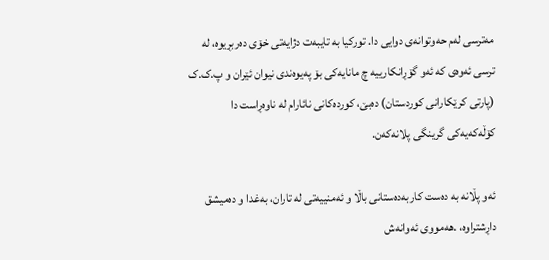مەترسی لەم حەوتوانەی دوایی دا. تورکیا بە تایبەت دژایەتی خۆی دەربڕیوە، لە ترسی ئەوەی کە ئەو گۆڕانکارییە چ مانایەکی بۆ پەیوەندی نیوان ئێران و پ.ک.ک (پارتی کرێکارانی کوردستان) دەبێ، کوردەکانی نائارام لە ناوەڕاست دا کۆڵەکەیەکی گرینگی پلانەکەن.

ئەو پڵانە بە دەست کاربەدەستانی باڵا و ئەمنییەتی لە تاران، بەغدا و دەمیشق داڕشتراوە، .هەمووی ئەوانەش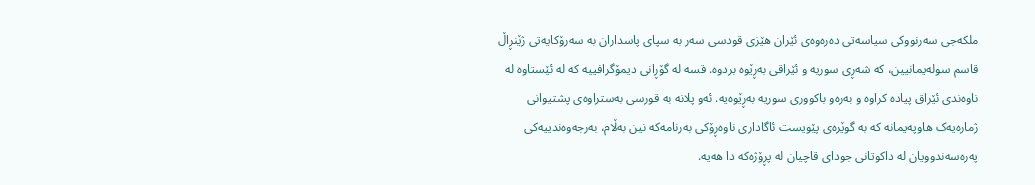ملکەجی سەرنووکی سیاسەتی دەرەوەی ئێران هێزی قودسی سەر بە سپای پاسداران بە سەرۆکایەتی ژێنڕاڵ قاسم سولەیمانیین، کە شەڕی سوریە و ئێراقی بەڕێوە بردوە. قسە لە گۆڕانی دیمۆگرافییە کە لە ئێستاوە لە ناوەندی ئێراق پیادە کراوە و بەرەو باکووری سوریە بەڕێوەیە. ئەو پلانە بە قورسی بەستراوەی پشتیوانی ژمارەیەک هاوپەیمانە کە بە گوێرەی پێویست ئاگاداری ناوەڕۆکی بەرنامەکە نین بەڵام، بەرجەوەندییەکی پەرەسەندوویان لە داکوتانی جودای قاچیان لە پڕۆژەکە دا هەیە.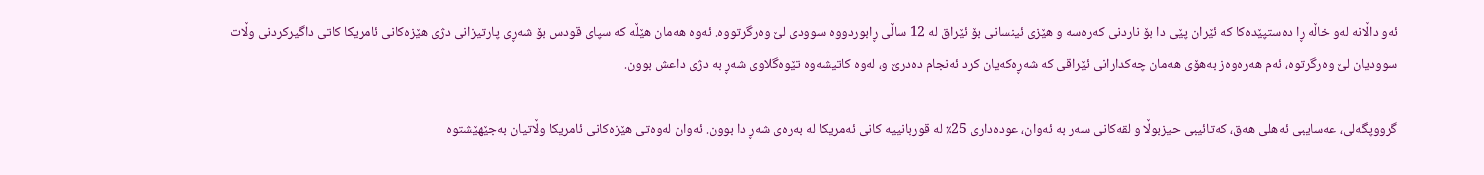ئەو داڵانە لەو خاڵە ڕا دەستپێدەکا کە ئێران پێی دا بۆ ناردنی کەرەسە و هێزی ئینسانی بۆ ئێراق لە 12 ساڵی ڕابوردووە سوودی لێ وەرگرتووە. ئەوە هەمان هێڵە کە سپای قودس بۆ شەڕی پارتیزانی دژی هێزەکانی ئامریکا کاتی داگیرکردنی وڵات سوودیان لێ وەرگرتوە، ئەم هەرەوەز بەهۆی هەمان چەکدارانی ئێراقی کە شەڕەکەیان کرد ئەنجام دەدرێ و، لەوە کاتیشەوە تێوەگلاوی شەڕ بە دژی داعش بوون.

گرووپگەلی، عەسایبی ئەهلی هەق، کەتائیبی حیزبوڵا و لقەکانی سەر بە ئەوان، عودەداری 25٪ لە قوربانییە کانی ئەمریکا لە بەرەی شەڕ دا بوون. ئەوان لەوەتی هێزەکانی ئامریکا وڵاتیان بەجێهێشتوە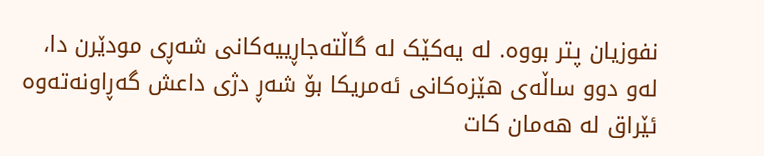نفوزیان پتر بووە. لە یەکێک لە گاڵتەجاڕییەکانی شەڕی مودێرن دا، لەو دوو ساڵەی هێزەکانی ئەمریکا بۆ شەڕ دژی داعش گەڕاونەتەوە ئێراق لە هەمان کات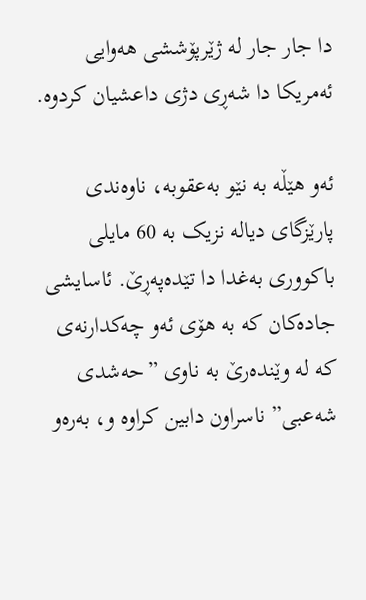دا جار جار لە ژێرپۆششی هەوایی ئەمریکا دا شەڕی دژی داعشیان کردوە.

ئەو هێڵە بە نێو بەعقوبە، ناوەندی پارێزگای دیالە نزیک بە 60 مایلی باکووری بەغدا دا تێدەپەڕێ. ئاسایشی جادەکان کە بە هۆی ئەو چەکدارنەی کە لە وێندەرێ بە ناوی ”حەشدی شەعبی” ناسراون دابین کراوە و، بەرەو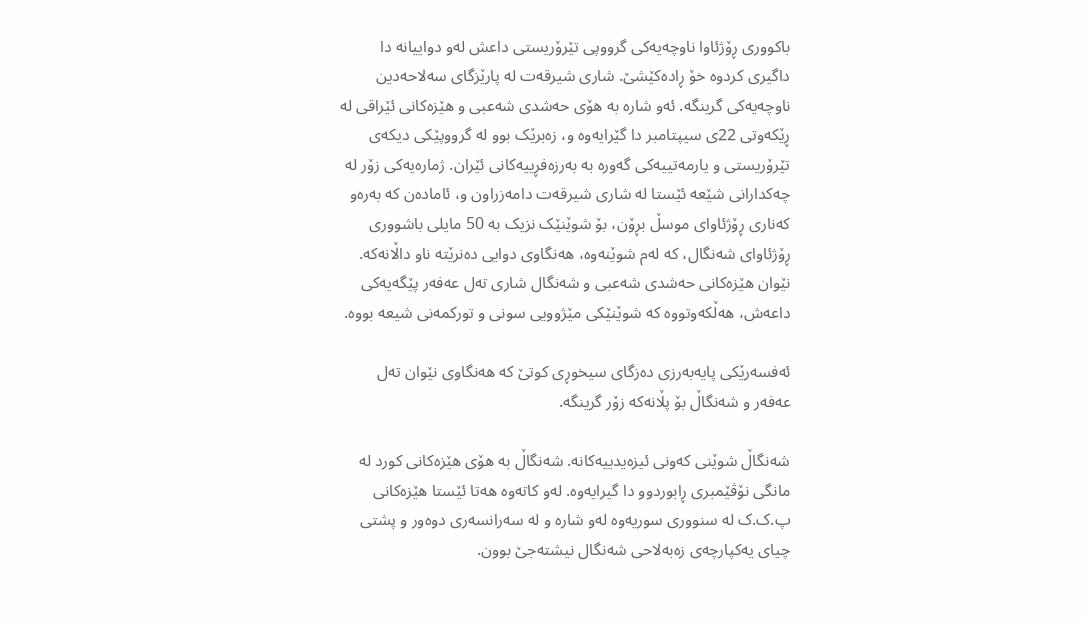باکووری ڕۆژئاوا ناوچەیەکی گرووپی تێرۆریستی داعش لەو دواییانە دا داگیری کردوە خۆ ڕادەکێشێ. شاری شیرقەت لە پارێزگای سەلاحەدین ناوچەیەکی گرینگە. ئەو شارە بە هۆی حەشدی شەعبی و هێزەکانی ئێراقی لە ڕێکەوتی 22ی سیپتامبر دا گێرایەوە و، زەبرێک بوو لە گرووپێکی دیکەی تێرۆریستی و یارمەتییەکی گەورە بە بەرزەفڕییەکانی ئێران. ژمارەیەکی زۆر لە چەکدارانی شێعە ئێستا لە شاری شیرقەت دامەزراون و، ئامادەن کە بەرەو کەناری ڕۆژئاوای موسڵ بڕۆن، بۆ شوێنێک نزیک بە 50 مایلی باشووری ڕۆژئاوای شەنگال، کە لەم شوێنەوە، هەنگاوی دوایی دەنرێتە ناو داڵانەکە. نێوان هێزەکانی حەشدی شەعبی و شەنگال شاری تەل عەفەر پێگەیەکی داعەش، هەڵکەوتووە کە شوێنێکی مێژوویی سونی و تورکمەنی شیعە بووە.

ئەفسەرێکی پایەبەرزی دەزگای سیخوڕی کوتێ کە هەنگاوی نێوان تەل عەفەر و شەنگاڵ بۆ پڵانەکە زۆر گرینگە.

شەنگاڵ شوێنی کەونی ئیزەیدییەکانە. شەنگاڵ بە هۆی هێزەکانی کورد لە مانگی نۆڤێمبری ڕابوردوو دا گیرایەوە. لەو کاتەوە هەتا ئێستا هێزەکانی پ.ک.ک لە سنووری سوریەوە لەو شارە و لە سەرانسەری دوەور و پشتی چیای یەکپارچەی زەبەلاحی شەنگال نیشتەجێ بوون.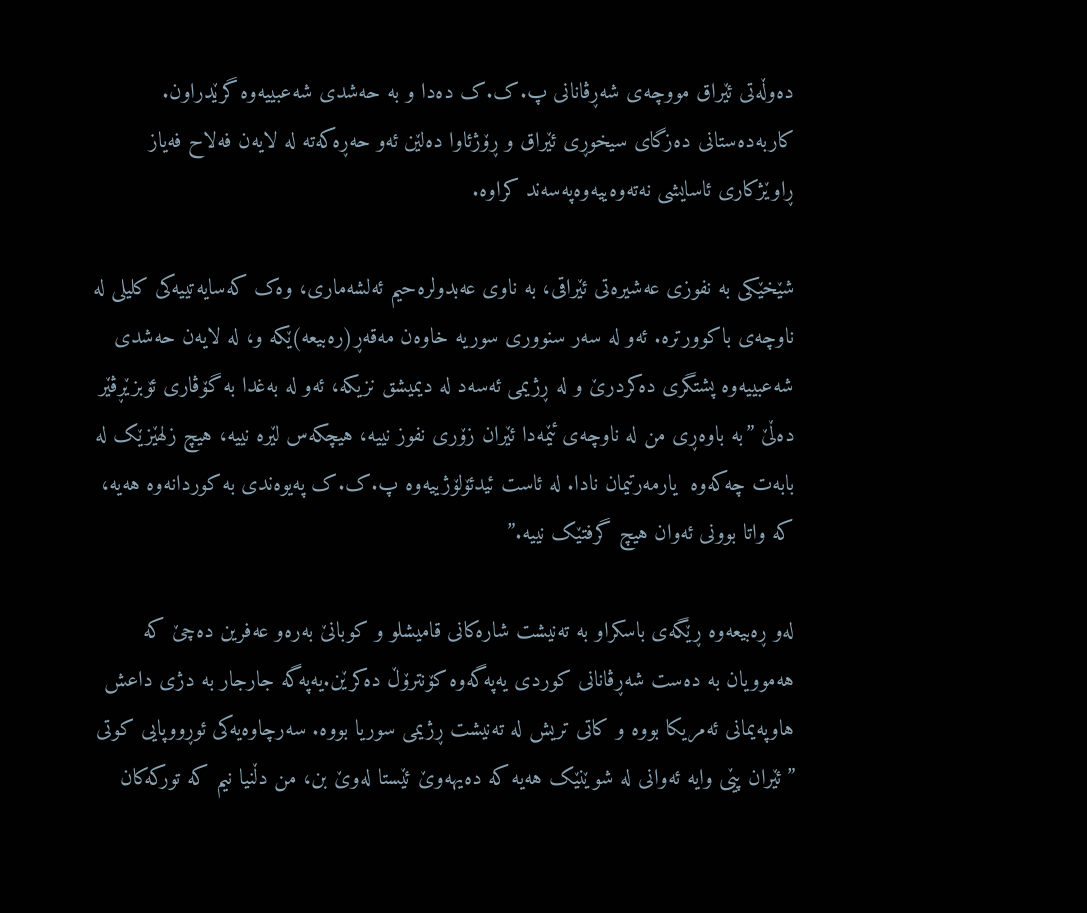دەوڵەتی ئێراق مووچەی شەڕڤانانی پ.ک.ک دەدا و بە حەشدی شەعبییەوە گرێدراون. کاربەدەستانی دەزگای سیخوڕی ئێراق و ڕۆژئاوا دەلێن ئەو حەڕەکەتە لە لایەن فەلاح فەیاز ڕاوێژکاری ئاسایشی نەتەوەییەوەپەسەند کراوە.

شێخێکی بە نفوزی عەشیرەتی ئێراقی، بە ناوی عەبدولرەحیم ئەلشەماری، وەک کەسایەتییەکی کلیلی لە ناوچەی باکوورترە. ئەو لە سەر سنووری سوریە خاوەن مەقەڕ(رەبیعە)ێکە و، لە لایەن حەشدی شەعبییەوە پشتگری دەکردرێ و لە ڕژیمی ئەسەد لە دیمیشق نزیکە، ئەو لە بەغدا بە گۆڤاری ئۆبزێڕڤێر دەڵێ ”بە باوەڕی من لە ناوچەی ئێمەدا ئێران زۆری نفوز نییە، هیچکەس لێرە نییە، هیچ زلهێزێک لە بابەت چەکەوە  یارمەرتیمان نادا. لە ئاست ئیدئۆلۆژییەوە پ.ک.ک پەیوەندی بە کوردانەوە هەیە، کە واتا بوونی ئەوان هیچ گرفتێک نییە.”

لەو ڕەبیعەوە ڕێگەی باسکراو بە تەنیشت شارەکانی قامیشلو و کوبانێ بەرەو عەفرین دەچێ کە هەموویان بە دەست شەڕڤانانی کوردی یەپەگەوە کۆنترۆڵ دەکرێن.یەپەگە جارجار بە دژی داعش هاوپەیمانی ئەمریکا بووە و کاتی تریش لە تەنیشت ڕژیمی سوریا بووە. سەرچاوەیەکی ئوڕووپایی کوتی ”ئێران پێی وایە ئەوانی لە شوێنێک هەیە کە دەیهەوێ ئێستا لەوێ بن، من دڵنیا نیم کە تورکەکان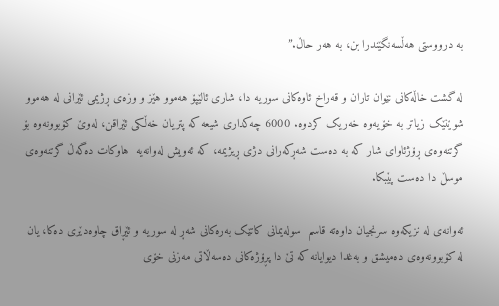بە درووستی هەڵسەنگێندرا بن، بە هەر حاڵ.”

لە گشت خاڵەکانی نێوان تاران و قەراخ ئاوەکانی سوریە دا، شاری ئالێپۆ هەموو هێز و وزەی ڕژیمی ئێرانی لە هەموو شوێنێک زیاتر بە خۆیەوە خەریک کردوە. 6000 چەکداری شیعە کە پتریان خەڵکی ئێراقن، لەوێ کۆبوونەوە بۆ گرتنەوەی ڕۆژئاوای شار کە بە دەست شەڕکەرانی دژی ڕیژیمە، کە ئەویش لەوانەیە  هاوکات دەگەڵ گرتنەوەی موسڵ دا دەست پێبکا.

ئەوانەی لە نزیکەوە سرنجیان داوەتە قاسم  سولەیمانی کاتێک بەرەکانی شەڕ لە سوریە و ئێڕاق چاوەدێری دەکا، یان لە کۆبوونەوەی دەمیشق و بەغدا دیوایانە کە تێ دا پڕۆژەکانی دەسەڵاتی مەزنی خۆی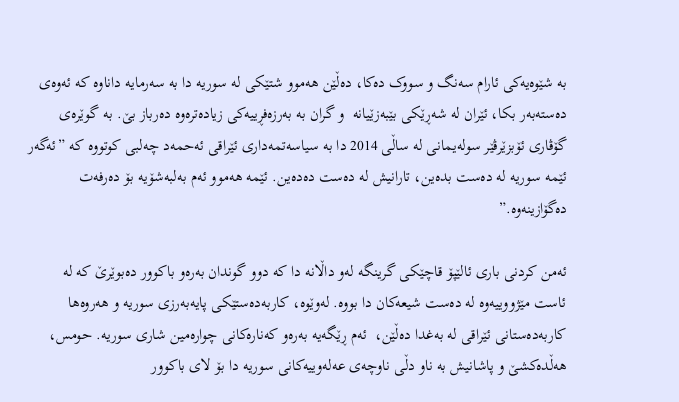بە شێوەیەکی ئارام سەنگ و سووک دەکا، دەڵێن هەموو شتێکی لە سوریە دا بە سەرمایە داناوە کە ئەوەی دەستەبەر بکا، ئێران لە شەڕێکی بێبەزێیانە  و گران بە بەرزەفڕییەکی زیادەترەوە دەرباز بێ. بە گوێرەی گۆڤاری ئۆبزێرڤێر سولەیمانی لە ساڵی 2014 دا بە سیاسەتمەداری ئێراقی ئەحمەد چەلبی کوتووە کە ”ئەگەر ئێمە سوریە لە دەست بدەین، تارانیش لە دەست دەدەین. ئێمە هەموو ئەم بەلبەشۆیە بۆ دەرفەت دەگۆازینەوە.”

ئەمن کردنی باری ئالێپۆ قاچێکی گرینگە لەو داڵانە دا کە دوو گوندان بەرەو باکوور دەبوێرێ کە لە ئاست مێژووییەوە لە دەست شیعەکان دا بووە. لەوێوە، کاربەدەستێکی پایەبەرزی سوریە و هەروەها کاربەدەستانی ئێراقی لە بەغدا دەڵێن،  ئەم ڕێگەیە بەرەو کەنارەکانی چوارەمین شاری سوریە. حومس، هەڵدەکشێ و پاشانیش بە ناو دڵی ناوچەی عەلەوییەکانی سوریە دا بۆ لای باکوور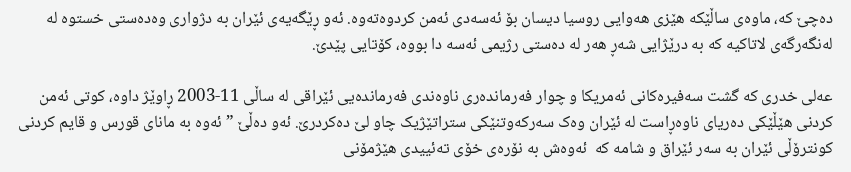دەچێ کە، ماوەی ساڵێکە هێزی هەوایی روسیا دیسان بۆ ئەسەدی ئەمن کردوەتەوە. ئەو ڕێگەیەی ئێران بە دژواری وەدەستی خستوە لە لەنگەرگەی لاتاکیە کە بە درێژایی شەڕ هەر لە دەستی رژیمی ئەسە دا بووە، کۆتایی پێدێ.

عەلی خدری کە گشت سەفیرەکانی ئەمریکا و چوار فەرماندەری ناوەندی فەرماندەیی ئێراقی لە ساڵی 11-2003 ڕاوێژ داوە، کوتی ئەمن کردنی هێڵێکی دەریای ناوەڕاست لە ئێران وەک سەرکەوتنێکی ستراتێژیک چاو لێ دەکردرێ. ئەو دەڵێ ”ئەوە بە مانای قورس و قایم کردنی کونترۆڵی ئێران بە سەر ئێراق و شامە کە  ئەوەش بە نۆرەی خۆی تەئییدی هێژمۆنی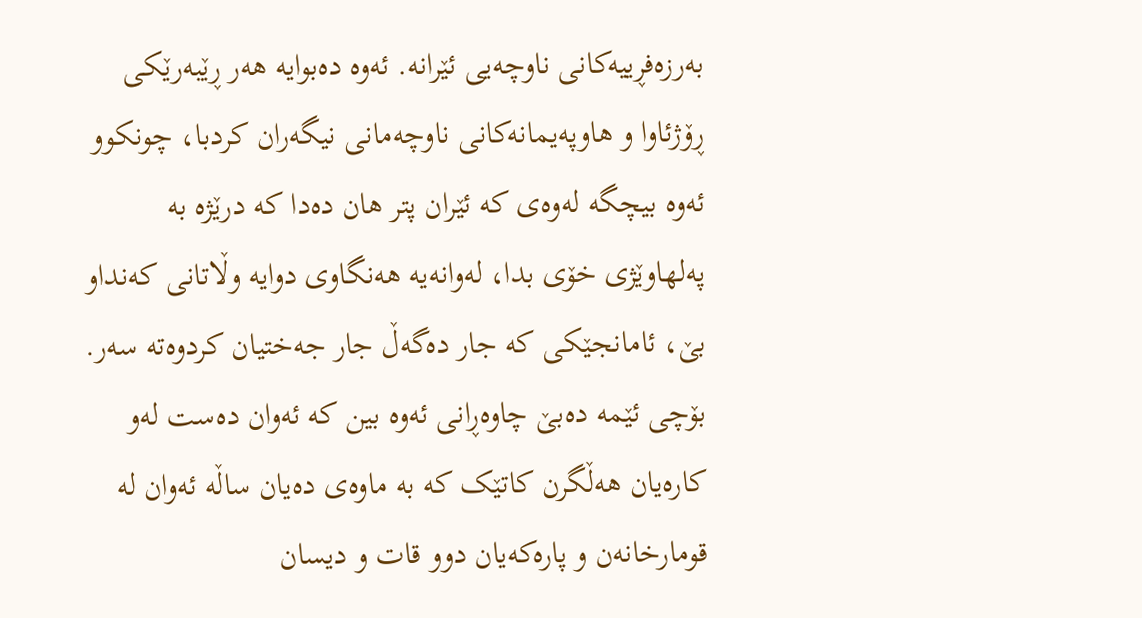بەرزەفڕییەکانی ناوچەیی ئێرانە. ئەوە دەبوایە هەر ڕێبەرێکی ڕۆژئاوا و هاوپەیمانەکانی ناوچەمانی نیگەران کردبا، چونکوو ئەوە بیچگە لەوەی کە ئێران پتر هان دەدا کە درێژە بە پەلهاوێژی خۆی بدا، لەوانەیە هەنگاوی دوایە وڵاتانی کەنداو بێ، ئامانجێکی کە جار دەگەڵ جار جەختیان کردوەتە سەر. بۆچی ئێمە دەبێ چاوەڕانی ئەوە بین کە ئەوان دەست لەو کارەیان هەڵگرن کاتێک کە بە ماوەی دەیان ساڵە ئەوان لە قومارخانەن و پارەکەیان دوو قات و دیسان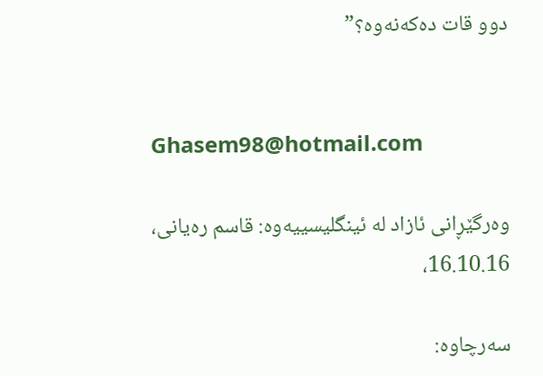دوو قات دەکەنەوە؟”


Ghasem98@hotmail.com

وەرگێڕانی ئازاد لە ئینگلیسییەوە: قاسم رەیانی، 16.10.16،

سەرچاوە: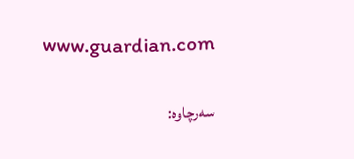www.guardian.com

سەرچاوە: